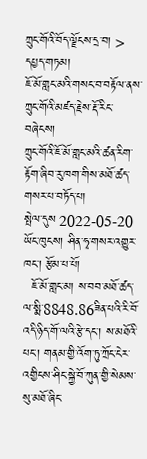ཀྲུང་གོའི་བོད་ལྗོངས་དྲ་བ། > དཔྱད་གཏམ།
ཇོ་མོ་གླང་མའི་གསང་བ་བརྟོལ་ནས་ཀྲུང་གོའི་མཛད་རྗེས་རྡོ་རིང་བཞེངས།
ཀྲུང་གོའི་ཇོ་མོ་གླང་མའི་ཚན་རིག་རྟོག་ཞིབ་རུ་ཁག་གིས་མཐོ་ཚད་གསར་པ་བཏོད་པ།
སྤེལ་དུས 2022-05-20 ཡོང་ཁུངས། ཤིན་ཧྭ་གསར་འགྱུར་ཁང་། རྩོམ་པ་པོ།
  ཇོ་མོ་གླང་མ། ས་བབ་མཐོ་ཚད་ལ་སྨི་8848.86ཟིན་པའི་རི་བོ་འདི་ཉིད་གོ་ལའི་རྩེ་དང་། ས་མཐོའི་པང་། གནམ་གྱི་འོག་ཏུ་ཀྲོང་ངེར་འགྱིངས་ཤིང་སྐྱེ་བོ་ཀུན་གྱི་སེམས་སུ་མཐོ་ཞིང་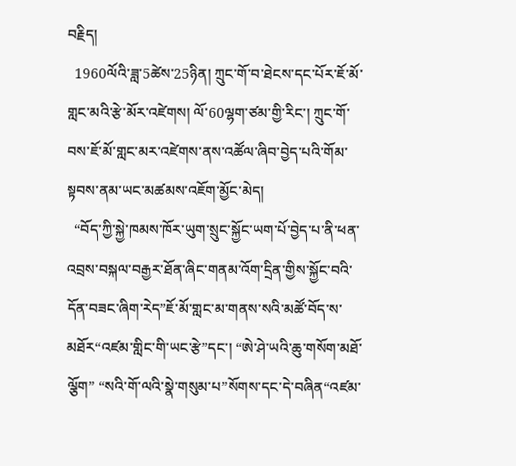བརྗིད།
  1960ལོའི་ཟླ་5ཚེས་25ཉིན། ཀྲུང་གོ་བ་ཐེངས་དང་པོར་ཇོ་མོ་གླང་མའི་རྩེ་མོར་འཛེགས། ལོ་60ལྷག་ཙམ་གྱི་རིང་། ཀྲུང་གོ་བས་ཇོ་མོ་གླང་མར་འཛེགས་ནས་འཚོལ་ཞིབ་བྱེད་པའི་གོམ་སྟབས་ནམ་ཡང་མཚམས་འཇོག་མྱོང་མེད།
  “བོད་ཀྱི་སྐྱེ་ཁམས་ཁོར་ཡུག་སྲུང་སྐྱོང་ཡག་པོ་བྱེད་པ་ནི་ཕན་འབྲས་བསྐལ་བརྒྱར་ཐོན་ཞིང་གནམ་འོག་དྲིན་གྱིས་སྐྱོང་བའི་དོན་བཟང་ཞིག་རེད”ཇོ་མོ་གླང་མ་གནས་སའི་མཚོ་བོད་ས་མཐོར“འཛམ་གླིང་གི་ཡང་རྩེ”དང་། “ཨེ་ཤེ་ཡའི་ཆུ་གསོག་མཐོ་ལྕོག” “སའི་གོ་ལའི་སྣེ་གསུམ་པ”སོགས་དང་དེ་བཞིན“འཛམ་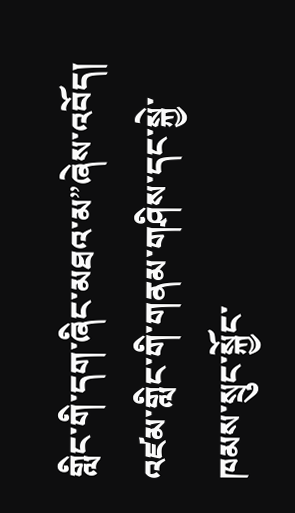གླིང་གི་དག་ཞིང་མཐའ་མ”ཞེས་འབོད། འཛམ་གླིང་གི་གནམ་གཤིས་དང་སྐྱེ་ཁམས་སྲུང་སྐྱོང་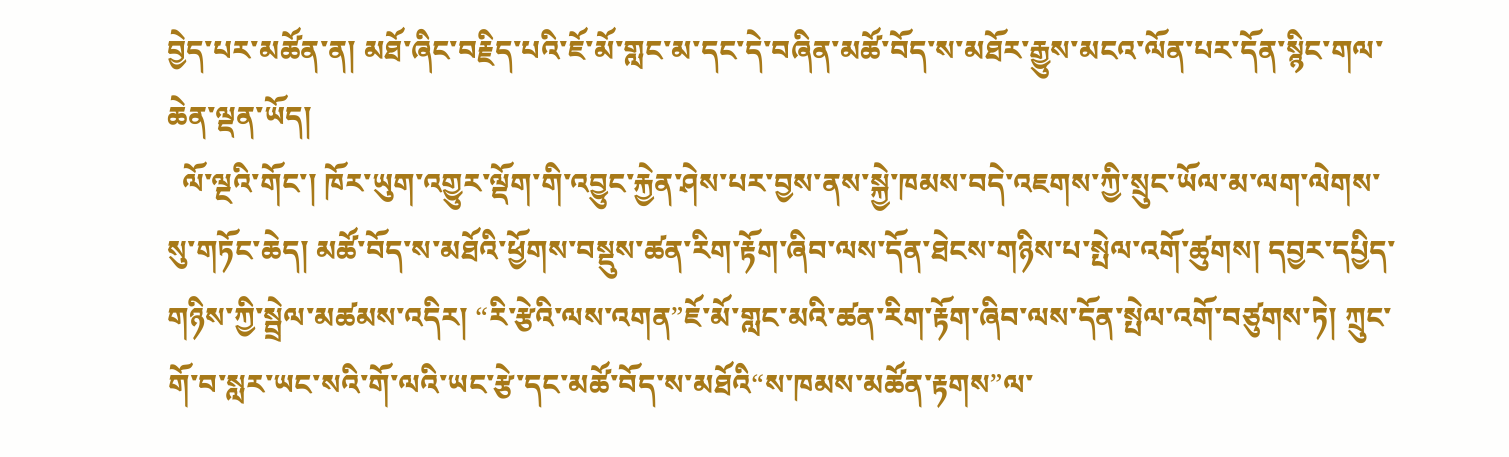བྱེད་པར་མཚོན་ན། མཐོ་ཞིང་བརྗིད་པའི་ཇོ་མོ་གླང་མ་དང་དེ་བཞིན་མཚོ་བོད་ས་མཐོར་རྒྱུས་མངའ་ལོན་པར་དོན་སྙིང་གལ་ཆེན་ལྡན་ཡོད།
  ལོ་ལྔའི་གོང་། ཁོར་ཡུག་འགྱུར་ལྡོག་གི་འབྱུང་རྐྱེན་ཤེས་པར་བྱས་ནས་སྐྱེ་ཁམས་བདེ་འཇགས་ཀྱི་སྲུང་ཡོལ་མ་ལག་ལེགས་སུ་གཏོང་ཆེད། མཚོ་བོད་ས་མཐོའི་ཕྱོགས་བསྡུས་ཚན་རིག་རྟོག་ཞིབ་ལས་དོན་ཐེངས་གཉིས་པ་སྤེལ་འགོ་ཚུགས། དབྱར་དཔྱིད་གཉིས་ཀྱི་སྦྲེལ་མཚམས་འདིར། “རི་རྩེའི་ལས་འགན”ཇོ་མོ་གླང་མའི་ཚན་རིག་རྟོག་ཞིབ་ལས་དོན་སྤེལ་འགོ་བཙུགས་ཏེ། ཀྲུང་གོ་བ་སླར་ཡང་སའི་གོ་ལའི་ཡང་རྩེ་དང་མཚོ་བོད་ས་མཐོའི“ས་ཁམས་མཚོན་རྟགས”ལ་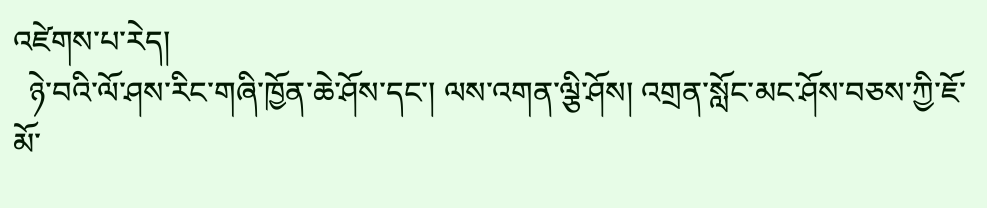འཛེགས་པ་རེད།
  ཉེ་བའི་ལོ་ཤས་རིང་གཞི་ཁྱོན་ཆེ་ཤོས་དང་། ལས་འགན་ལྕི་ཤོས། འགྲན་སློང་མང་ཤོས་བཅས་ཀྱི་ཇོ་མོ་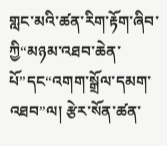གླང་མའི་ཚན་རིག་རྟོག་ཞིབ་ཀྱི“མཉམ་འཐབ་ཆེན་པོ”དང“འགག་སྒྲོལ་དམག་འཐབ”ལ། རྩེར་སོན་ཚན་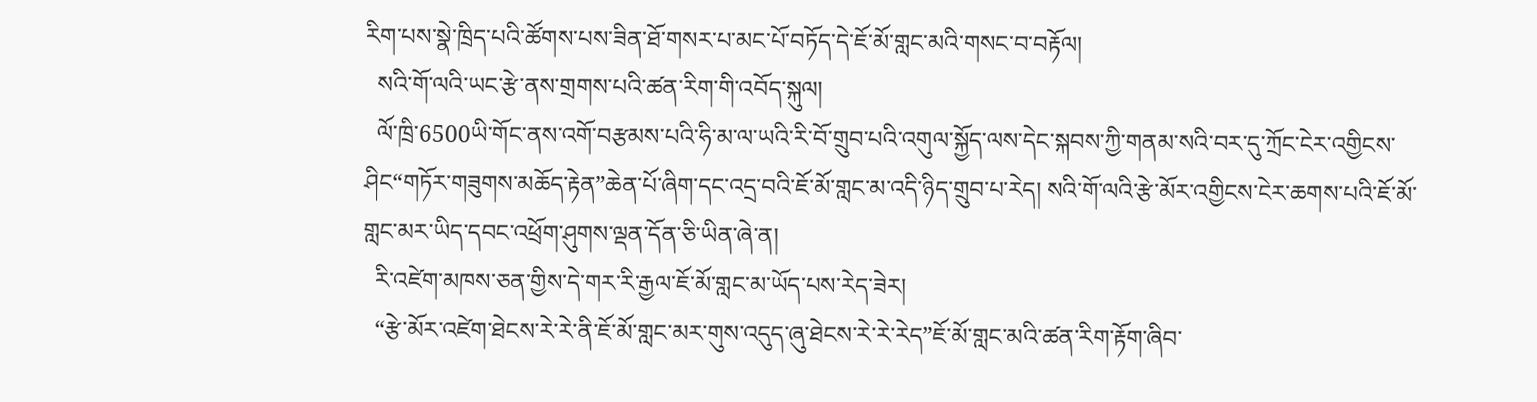རིག་པས་སྣེ་ཁྲིད་པའི་ཚོགས་པས་ཟིན་ཐོ་གསར་པ་མང་པོ་བཏོད་དེ་ཇོ་མོ་གླང་མའི་གསང་བ་བརྟོལ།
  སའི་གོ་ལའི་ཡང་རྩེ་ནས་གྲགས་པའི་ཚན་རིག་གི་འབོད་སྐུལ།
  ལོ་ཁྲི་6500ཡི་གོང་ནས་འགོ་བརྩམས་པའི་ཧི་མ་ལ་ཡའི་རི་བོ་གྲུབ་པའི་འགུལ་སྐྱོད་ལས་དེང་སྐབས་ཀྱི་གནམ་སའི་བར་དུ་ཀྲོང་ངེར་འགྱིངས་ཤིང“གཏོར་གཟུགས་མཆོད་རྟེན”ཆེན་པོ་ཞིག་དང་འདྲ་བའི་ཇོ་མོ་གླང་མ་འདི་ཉིད་གྲུབ་པ་རེད། སའི་གོ་ལའི་རྩེ་མོར་འགྱིངས་ངེར་ཆགས་པའི་ཇོ་མོ་གླང་མར་ཡིད་དབང་འཕྲོག་ཤུགས་ལྡན་དོན་ཅི་ཡིན་ཞེ་ན།
  རི་འཛེག་མཁས་ཅན་གྱིས་དེ་གར་རི་རྒྱལ་ཇོ་མོ་གླང་མ་ཡོད་པས་རེད་ཟེར།
  “རྩེ་མོར་འཛེག་ཐེངས་རེ་རེ་ནི་ཇོ་མོ་གླང་མར་གུས་འདུད་ཞུ་ཐེངས་རེ་རེ་རེད”ཇོ་མོ་གླང་མའི་ཚན་རིག་རྟོག་ཞིབ་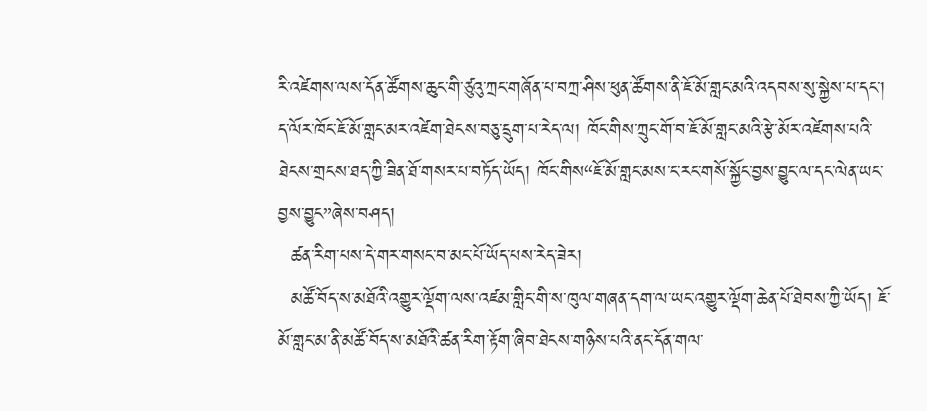རི་འཛེགས་ལས་དོན་ཚོགས་ཆུང་གི་ཙུའུ་ཀྲང་གཞོན་པ་བཀྲ་ཤིས་ཕུན་ཚོགས་ནི་ཇོ་མོ་གླང་མའི་འདབས་སུ་སྐྱེས་པ་དང་། ད་ལོར་ཁོང་ཇོ་མོ་གླང་མར་འཛེག་ཐེངས་བཅུ་དྲུག་པ་རེད་ལ། ཁོང་གིས་ཀྲུང་གོ་བ་ཇོ་མོ་གླང་མའི་རྩེ་མོར་འཛེགས་པའི་ཐེངས་གྲངས་ཐད་ཀྱི་ཟིན་ཐོ་གསར་པ་བཏོད་ཡོད། ཁོང་གིས“ཇོ་མོ་གླང་མས་ང་རང་གསོ་སྐྱོང་བྱས་བྱུང་ལ་དང་ལེན་ཡང་བྱས་བྱུང”ཞེས་བཤད།
  ཚན་རིག་པས་དེ་གར་གསང་བ་མང་པོ་ཡོད་པས་རེད་ཟེར།
  མཚོ་བོད་ས་མཐོའི་འགྱུར་ལྡོག་ལས་འཛམ་གླིང་གི་ས་ཁུལ་གཞན་དག་ལ་ཡང་འགྱུར་ལྡོག་ཆེན་པོ་ཐེབས་ཀྱི་ཡོད། ཇོ་མོ་གླང་མ་ནི་མཚོ་བོད་ས་མཐོའི་ཚན་རིག་རྟོག་ཞིབ་ཐེངས་གཉིས་པའི་ནང་དོན་གལ་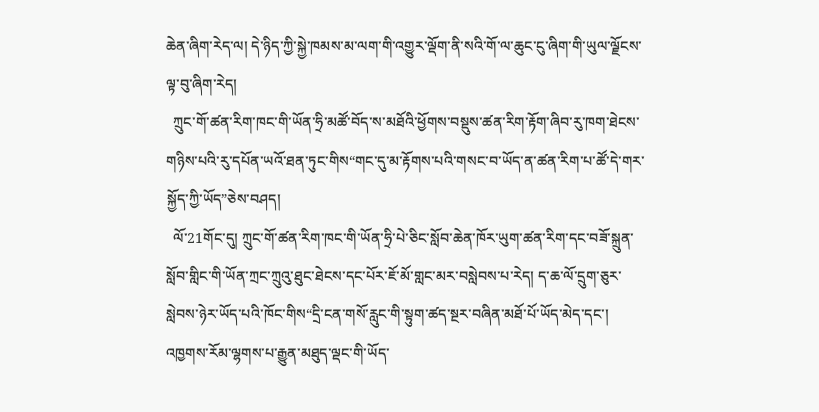ཆེན་ཞིག་རེད་ལ། དེ་ཉིད་ཀྱི་སྐྱེ་ཁམས་མ་ལག་གི་འགྱུར་ལྡོག་ནི་སའི་གོ་ལ་ཆུང་ངུ་ཞིག་གི་ཡུལ་ལྗོངས་ལྟ་བུ་ཞིག་རེད།
  ཀྲུང་གོ་ཚན་རིག་ཁང་གི་ཡོན་ཧྲི་མཚོ་བོད་ས་མཐོའི་ཕྱོགས་བསྡུས་ཚན་རིག་རྟོག་ཞིབ་རུ་ཁག་ཐེངས་གཉིས་པའི་རུ་དཔོན་ཡའོ་ཐན་ཏུང་གིས“གང་དུ་མ་རྟོགས་པའི་གསང་བ་ཡོད་ན་ཚན་རིག་པ་ཚོ་དེ་གར་སྐྱོད་ཀྱི་ཡོད”ཅེས་བཤད།
  ལོ་21གོང་དུ། ཀྲུང་གོ་ཚན་རིག་ཁང་གི་ཡོན་ཧྲི་པེ་ཅིང་སློབ་ཆེན་ཁོར་ཡུག་ཚན་རིག་དང་བཟོ་སྐྲུན་སློབ་གླིང་གི་ཡོན་ཀྲང་ཀྲུའུ་ཐུང་ཐེངས་དང་པོར་ཇོ་མོ་གླང་མར་བསླེབས་པ་རེད། ད་ཆ་ལོ་དྲུག་ཅུར་སླེབས་ཉེར་ཡོད་པའི་ཁོང་གིས“དྲི་ངན་གསོ་རླུང་གི་སྟུག་ཚད་སྔར་བཞིན་མཐོ་པོ་ཡོད་མེད་དང་། འཁྱགས་རོམ་ལྷགས་པ་རྒྱུན་མཐུད་ལྡང་གི་ཡོད་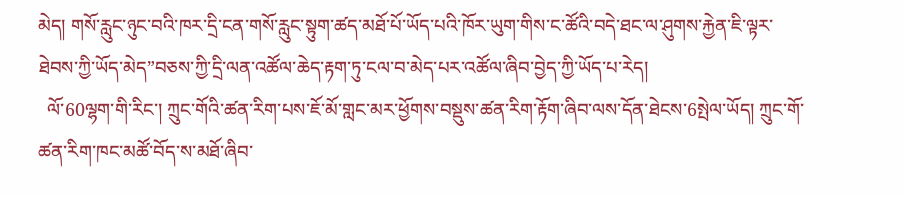མེད། གསོ་རླུང་ཉུང་བའི་ཁར་དྲི་ངན་གསོ་རླུང་སྟུག་ཚད་མཐོ་པོ་ཡོད་པའི་ཁོར་ཡུག་གིས་ང་ཚོའི་བདེ་ཐང་ལ་ཤུགས་རྐྱེན་ཇི་ལྟར་ཐེབས་ཀྱི་ཡོད་མེད”བཅས་ཀྱི་དྲི་ལན་འཚོལ་ཆེད་རྟག་ཏུ་ངལ་བ་མེད་པར་འཚོལ་ཞིབ་བྱེད་ཀྱི་ཡོད་པ་རེད།
  ལོ་60ལྷག་གི་རིང་། ཀྲུང་གོའི་ཚན་རིག་པས་ཇོ་མོ་གླང་མར་ཕྱོགས་བསྡུས་ཚན་རིག་རྟོག་ཞིབ་ལས་དོན་ཐེངས་6སྤེལ་ཡོད། ཀྲུང་གོ་ཚན་རིག་ཁང་མཚོ་བོད་ས་མཐོ་ཞིབ་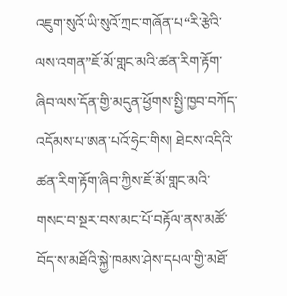འཇུག་སུའོ་ཡི་སུའོ་ཀྲང་གཞོན་པ“རི་རྩེའི་ལས་འགན”ཇོ་མོ་གླང་མའི་ཚན་རིག་རྟོག་ཞིབ་ལས་དོན་གྱི་མདུན་ཕྱོགས་སྤྱི་ཁྱབ་བཀོད་འདོམས་པ་ཨན་པའོ་ཧྲེང་གིས། ཐེངས་འདིའི་ཚན་རིག་རྟོག་ཞིབ་ཀྱིས་ཇོ་མོ་གླང་མའི་གསང་བ་སྔར་བས་མང་པོ་བརྟོལ་ནས་མཚོ་བོད་ས་མཐོའི་སྐྱེ་ཁམས་ཤེས་དཔལ་གྱི་མཐོ་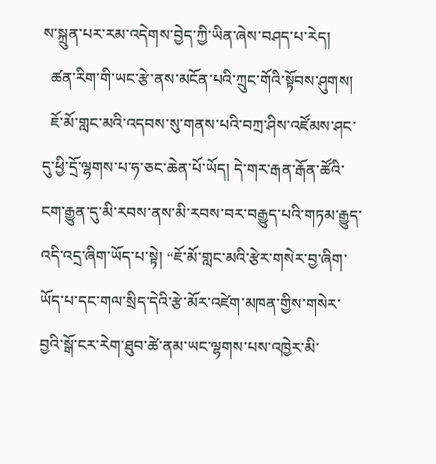ས་སྐྲུན་པར་རམ་འདེགས་བྱེད་ཀྱི་ཡིན་ཞེས་བཤད་པ་རེད།
  ཚན་རིག་གི་ཡང་རྩེ་ནས་མངོན་པའི་ཀྲུང་གོའི་སྟོབས་ཤུགས།
  ཇོ་མོ་གླང་མའི་འདབས་སུ་གནས་པའི་བཀྲ་ཤིས་འཛོམས་ཤང་དུ་ཕྱི་དྲོ་ལྷགས་པ་ཧ་ཅང་ཆེན་པོ་ཡོད། དེ་གར་རྒན་རྒོན་ཚོའི་ངག་རྒྱུན་དུ་མི་རབས་ནས་མི་རབས་བར་བརྒྱུད་པའི་གཏམ་རྒྱུད་འདི་འདྲ་ཞིག་ཡོད་པ་སྟེ། “ཇོ་མོ་གླང་མའི་རྩེར་གསེར་བྱ་ཞིག་ཡོད་པ་དང་གལ་སྲིད་དེའི་རྩེ་མོར་འཛེག་མཁན་གྱིས་གསེར་བྱའི་སྒོ་ངར་རེག་ཐུབ་ཚེ་ནམ་ཡང་ལྷགས་པས་འཁྱེར་མི་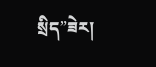སྲིད”ཟེར།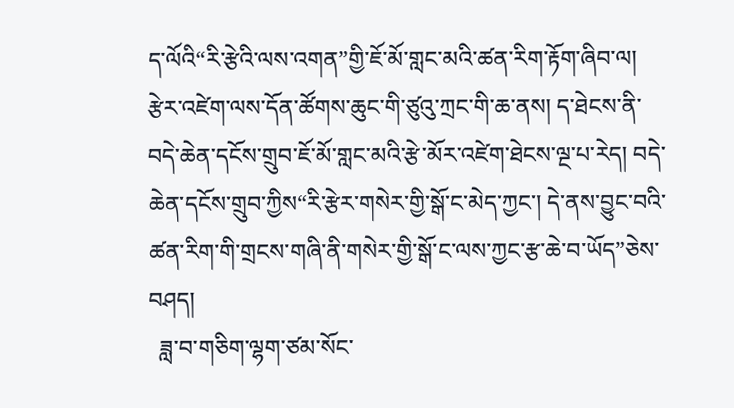ད་ལོའི“རི་རྩེའི་ལས་འགན”གྱི་ཇོ་མོ་གླང་མའི་ཚན་རིག་རྟོག་ཞིབ་ལ། རྩེར་འཛེག་ལས་དོན་ཚོགས་ཆུང་གི་ཙུའུ་ཀྲང་གི་ཆ་ནས། ད་ཐེངས་ནི་བདེ་ཆེན་དངོས་གྲུབ་ཇོ་མོ་གླང་མའི་རྩེ་མོར་འཛེག་ཐེངས་ལྔ་པ་རེད། བདེ་ཆེན་དངོས་གྲུབ་ཀྱིས“རི་རྩེར་གསེར་གྱི་སྒོ་ང་མེད་ཀྱང་། དེ་ནས་བྱུང་བའི་ཚན་རིག་གི་གྲངས་གཞི་ནི་གསེར་གྱི་སྒོ་ང་ལས་ཀྱང་རྩ་ཆེ་བ་ཡོད”ཅེས་བཤད།
  ཟླ་བ་གཅིག་ལྷག་ཙམ་སོང་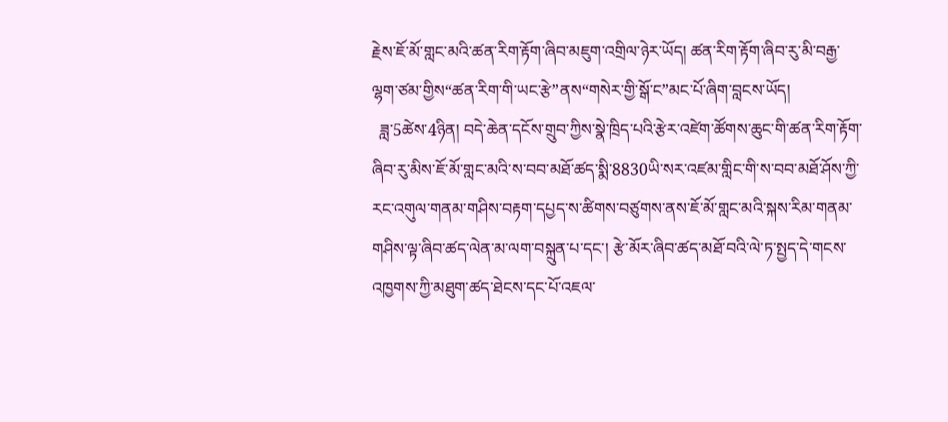རྗེས་ཇོ་མོ་གླང་མའི་ཚན་རིག་རྟོག་ཞིབ་མཇུག་འགྲིལ་ཉེར་ཡོད། ཚན་རིག་རྟོག་ཞིབ་རུ་མི་བརྒྱ་ལྷག་ཙམ་གྱིས“ཚན་རིག་གི་ཡང་རྩེ”ནས“གསེར་གྱི་སྒོ་ང”མང་པོ་ཞིག་བླངས་ཡོད།
  ཟླ་5ཚེས་4ཉིན། བདེ་ཆེན་དངོས་གྲུབ་ཀྱིས་སྣེ་ཁྲིད་པའི་རྩེར་འཛེག་ཚོགས་ཆུང་གི་ཚན་རིག་རྟོག་ཞིབ་རུ་མིས་ཇོ་མོ་གླང་མའི་ས་བབ་མཐོ་ཚད་སྨི་8830ཡི་སར་འཛམ་གླིང་གི་ས་བབ་མཐོ་ཤོས་ཀྱི་རང་འགུལ་གནམ་གཤིས་བརྟག་དཔྱད་ས་ཚིགས་བཙུགས་ནས་ཇོ་མོ་གླང་མའི་སྐས་རིམ་གནམ་གཤིས་ལྟ་ཞིབ་ཚད་ལེན་མ་ལག་བསྐྲུན་པ་དང་། རྩེ་མོར་ཞིབ་ཚད་མཐོ་བའི་ལེ་ཏ་སྤྱད་དེ་གངས་འཁྱགས་ཀྱི་མཐུག་ཚད་ཐེངས་དང་པོ་འཇལ་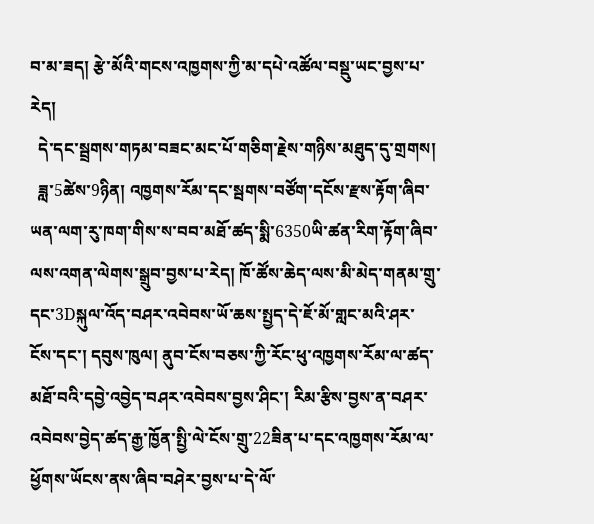བ་མ་ཟད། རྩེ་མོའི་གངས་འཁྱགས་ཀྱི་མ་དཔེ་འཚོལ་བསྡུ་ཡང་བྱས་པ་རེད།
  དེ་དང་སྦྲགས་གཏམ་བཟང་མང་པོ་གཅིག་རྗེས་གཉིས་མཐུད་དུ་གྲགས།
  ཟླ་5ཚེས་9ཉིན། འཁྱགས་རོམ་དང་སྦགས་བཙོག་དངོས་རྫས་རྟོག་ཞིབ་ཡན་ལག་རུ་ཁག་གིས་ས་བབ་མཐོ་ཚད་སྨི་6350ཡི་ཚན་རིག་རྟོག་ཞིབ་ལས་འགན་ལེགས་སྒྲུབ་བྱས་པ་རེད། ཁོ་ཚོས་ཆེད་ལས་མི་མེད་གནམ་གྲུ་དང་3Dསྐུལ་འོད་བཤར་འབེབས་ཡོ་ཆས་སྤྱད་དེ་ཇོ་མོ་གླང་མའི་ཤར་ངོས་དང་། དབུས་ཁུལ། ནུབ་ངོས་བཅས་ཀྱི་རོང་ཕུ་འཁྱགས་རོམ་ལ་ཚད་མཐོ་བའི་དབྱེ་འབྱེད་བཤར་འབེབས་བྱས་ཤིང་། རིམ་རྩིས་བྱས་ན་བཤར་འབེབས་བྱེད་ཚད་རྒྱ་ཁྱོན་སྤྱི་ལེ་ངོས་གྲུ་22ཟིན་པ་དང་འཁྱགས་རོམ་ལ་ཕྱོགས་ཡོངས་ནས་ཞིབ་བཤེར་བྱས་པ་དེ་ལོ་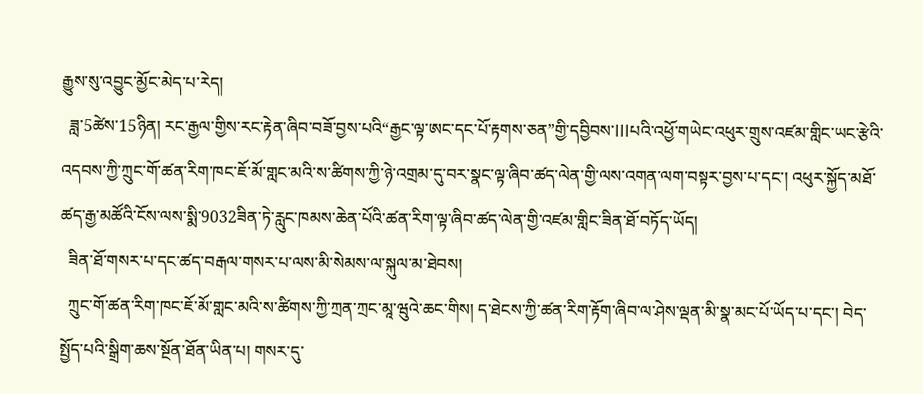རྒྱུས་སུ་འབྱུང་མྱོང་མེད་པ་རེད།
  ཟླ་5ཚེས་15ཉིན། རང་རྒྱལ་གྱིས་རང་རྟེན་ཞིབ་བཟོ་བྱས་པའི“རྒྱང་ལྟ་ཨང་དང་པོ་རྟགས་ཅན”གྱི་དབྱིབས་IIIཔའི་འཕྱོ་གཡེང་འཕུར་གྲུས་འཛམ་གླིང་ཡང་རྩེའི་འདབས་ཀྱི་ཀྲུང་གོ་ཚན་རིག་ཁང་ཇོ་མོ་གླང་མའི་ས་ཚིགས་ཀྱི་ཉེ་འགྲམ་དུ་བར་སྣང་ལྟ་ཞིབ་ཚད་ལེན་གྱི་ལས་འགན་ལག་བསྟར་བྱས་པ་དང་། འཕུར་སྐྱོད་མཐོ་ཚད་རྒྱ་མཚོའི་ངོས་ལས་སྨི་9032ཟིན་ཏེ་རླུང་ཁམས་ཆེན་པོའི་ཚན་རིག་ལྟ་ཞིབ་ཚད་ལེན་གྱི་འཛམ་གླིང་ཟིན་ཐོ་བཏོད་ཡོད།
  ཟིན་ཐོ་གསར་པ་དང་ཚད་བརྒལ་གསར་པ་ལས་མི་སེམས་ལ་སྐུལ་མ་ཐེབས།
  ཀྲུང་གོ་ཚན་རིག་ཁང་ཇོ་མོ་གླང་མའི་ས་ཚིགས་ཀྱི་ཀྲན་ཀྲང་མཱ་ཝུའེ་ཆང་གིས། ད་ཐེངས་ཀྱི་ཚན་རིག་རྟོག་ཞིབ་ལ་ཤེས་ལྡན་མི་སྣ་མང་པོ་ཡོད་པ་དང་། བེད་སྤྱོད་པའི་སྒྲིག་ཆས་སྔོན་ཐོན་ཡིན་པ། གསར་དུ་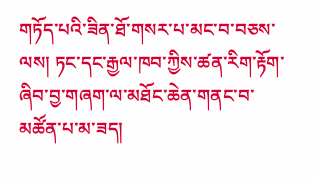གཏོད་པའི་ཟིན་ཐོ་གསར་པ་མང་བ་བཅས་ལས། ཏང་དང་རྒྱལ་ཁབ་ཀྱིས་ཚན་རིག་རྟོག་ཞིབ་བྱ་གཞག་ལ་མཐོང་ཆེན་གནང་བ་མཚོན་པ་མ་ཟད།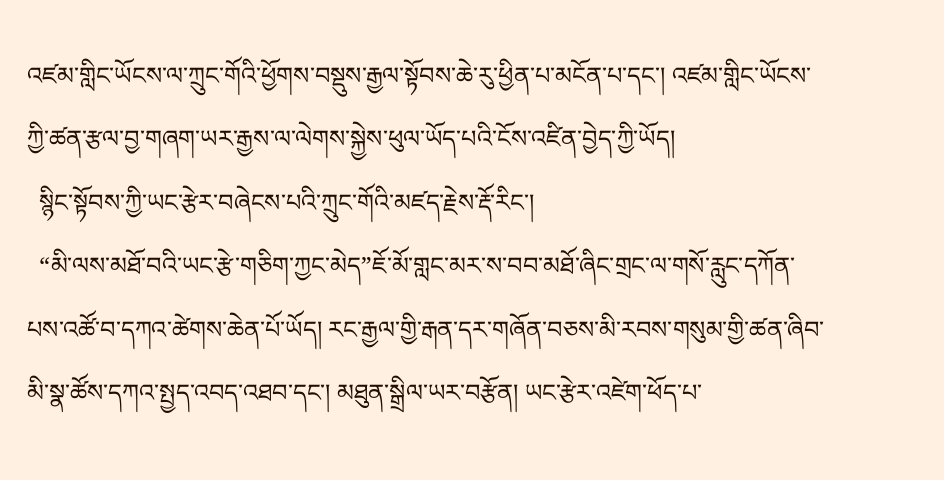འཛམ་གླིང་ཡོངས་ལ་ཀྲུང་གོའི་ཕྱོགས་བསྡུས་རྒྱལ་སྟོབས་ཆེ་རུ་ཕྱིན་པ་མངོན་པ་དང་། འཛམ་གླིང་ཡོངས་ཀྱི་ཚན་རྩལ་བྱ་གཞག་ཡར་རྒྱས་ལ་ལེགས་སྐྱེས་ཕུལ་ཡོད་པའི་ངོས་འཛིན་བྱེད་ཀྱི་ཡོད།
  སྙིང་སྟོབས་ཀྱི་ཡང་རྩེར་བཞེངས་པའི་ཀྲུང་གོའི་མཛད་རྗེས་རྡོ་རིང་།
  “མི་ལས་མཐོ་བའི་ཡང་རྩེ་གཅིག་ཀྱང་མེད”ཇོ་མོ་གླང་མར་ས་བབ་མཐོ་ཞིང་གྲང་ལ་གསོ་རླུང་དཀོན་པས་འཚོ་བ་དཀའ་ཚེགས་ཆེན་པོ་ཡོད། རང་རྒྱལ་གྱི་རྒན་དར་གཞོན་བཅས་མི་རབས་གསུམ་གྱི་ཚན་ཞིབ་མི་སྣ་ཚོས་དཀའ་སྤྱད་འབད་འཐབ་དང་། མཐུན་སྒྲིལ་ཡར་བརྩོན། ཡང་རྩེར་འཛེག་ཕོད་པ་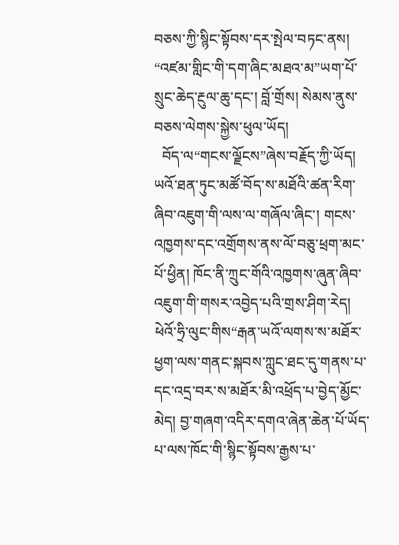བཅས་ཀྱི་སྙིང་སྟོབས་དར་སྤེལ་བཏང་ནས། “འཛམ་གླིང་གི་དག་ཞིང་མཐའ་མ”ཡག་པོ་སྲུང་ཆེད་རྔུལ་ཆུ་དང་། བློ་གྲོས། སེམས་ནུས་བཅས་ལེགས་སྐྱེས་ཕུལ་ཡོད།
  བོད་ལ“གངས་ལྗོངས”ཞེས་བརྗོད་ཀྱི་ཡོད། ཡའོ་ཐན་ཏུང་མཚོ་བོད་ས་མཐོའི་ཚན་རིག་ཞིབ་འཇུག་གི་ལས་ལ་གཞོལ་ཞིང་། གངས་འཁྱགས་དང་འགྲོགས་ནས་ལོ་བཅུ་ཕྲག་མང་པོ་ཕྱིན། ཁོང་ནི་ཀྲུང་གོའི་འཁྱགས་ཞུན་ཞིབ་འཇུག་གི་གསར་འབྱེད་པའི་གྲས་ཤིག་རེད། ཕེའོ་ཧྲི་ལུང་གིས“རྒན་ཡའོ་ལགས་ས་མཐོར་ཕྱག་ལས་གནང་སྐབས་ཀླུང་ཐང་དུ་གནས་པ་དང་འདྲ་བར་ས་མཐོར་མི་འཕྲོད་པ་བྱེད་མྱོང་མེད། བྱ་གཞག་འདིར་དགའ་ཞེན་ཆེན་པོ་ཡོད་པ་ལས་ཁོང་གི་སྙིང་སྟོབས་རྒྱས་པ་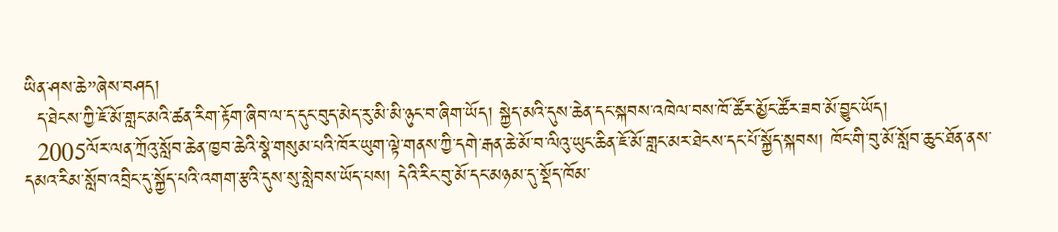ཡིན་ཤས་ཆེ”ཞེས་བཤད།
  ད་ཐེངས་ཀྱི་ཇོ་མོ་གླང་མའི་ཚན་རིག་རྟོག་ཞིབ་ལ་ད་དུང་བུད་མེད་རུ་མི་མི་ཉུང་བ་ཞིག་ཡོད། སྐྱེད་མའི་དུས་ཆེན་དང་སྐབས་འཁེལ་བས་ཁོ་ཚོར་མྱོང་ཚོར་ཟབ་མོ་བྱུང་ཡོད།
  2005ལོར་ལན་ཀྲོའུ་སློབ་ཆེན་ཁྱབ་ཆེའི་སྣེ་གསུམ་པའི་ཁོར་ཡུག་ལྟེ་གནས་ཀྱི་དགེ་རྒན་ཆེ་མོ་བ་ལིའུ་ཡུང་ཆིན་ཇོ་མོ་གླང་མར་ཐེངས་དང་པོ་སྐྱོད་སྐབས། ཁོང་གི་བུ་མོ་སློབ་ཆུང་ཐོན་ནས་དམའ་རིམ་སློབ་འབྲིང་དུ་སྐྱོད་པའི་འགག་རྩའི་དུས་སུ་སླེབས་ཡོད་པས། དེའི་རིང་བུ་མོ་དང་མཉམ་དུ་སྡོད་ཁོམ་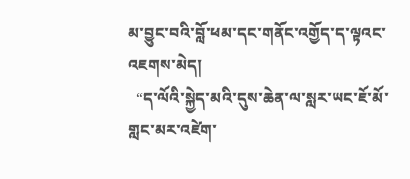མ་བྱུང་བའི་བློ་ཕམ་དང་གནོང་འགྱོད་ད་ལྟའང་འཇགས་མེད།
  “ད་ལོའི་སྐྱེད་མའི་དུས་ཆེན་ལ་སླར་ཡང་ཇོ་མོ་གླང་མར་འཛེག་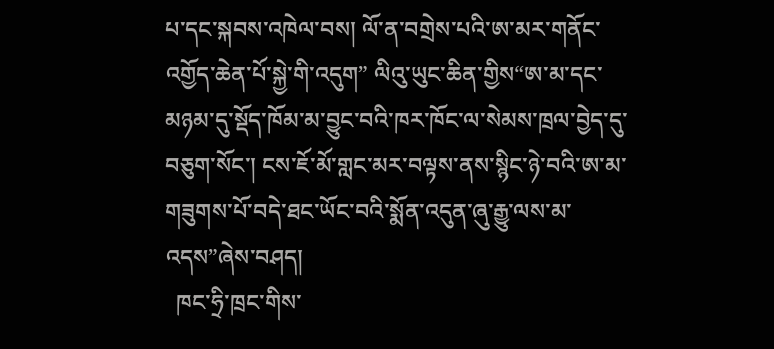པ་དང་སྐབས་འཁེལ་བས། ལོ་ན་བགྲེས་པའི་ཨ་མར་གནོང་འགྱོད་ཆེན་པོ་སྐྱེ་གི་འདུག” ལིའུ་ཡུང་ཆིན་གྱིས“ཨ་མ་དང་མཉམ་དུ་སྡོད་ཁོམ་མ་བྱུང་བའི་ཁར་ཁོང་ལ་སེམས་ཁྲལ་བྱེད་དུ་བཅུག་སོང་། ངས་ཇོ་མོ་གླང་མར་བལྟས་ནས་སྙིང་ཉེ་བའི་ཨ་མ་གཟུགས་པོ་བདེ་ཐང་ཡོང་བའི་སྨོན་འདུན་ཞུ་རྒྱུ་ལས་མ་འདས”ཞེས་བཤད།
  ཁང་ཧྲི་ཁྲང་གིས་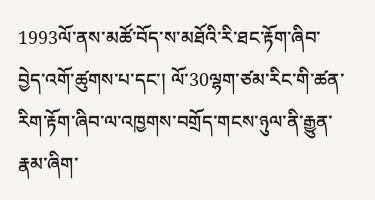1993ལོ་ནས་མཚོ་བོད་ས་མཐོའི་རི་ཐང་རྟོག་ཞིབ་བྱེད་འགོ་ཚུགས་པ་དང་། ལོ་30ལྷག་ཙམ་རིང་གི་ཚན་རིག་རྟོག་ཞིབ་ལ་འཁྱགས་བགྲོད་གངས་ཉུལ་ནི་རྒྱུན་རྣམ་ཞིག་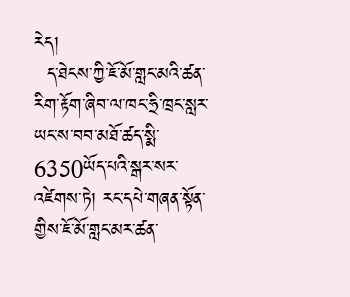རེད།
  ད་ཐེངས་ཀྱི་ཇོ་མོ་གླང་མའི་ཚན་རིག་རྟོག་ཞིབ་ལ་ཁང་ཧྲི་ཁྲང་སླར་ཡང་ས་བབ་མཐོ་ཚད་སྨི་6350ཡོད་པའི་སྒར་སར་འཛེགས་ཏེ། རང་དཔེ་གཞན་སྟོན་གྱིས་ཇོ་མོ་གླང་མར་ཚན་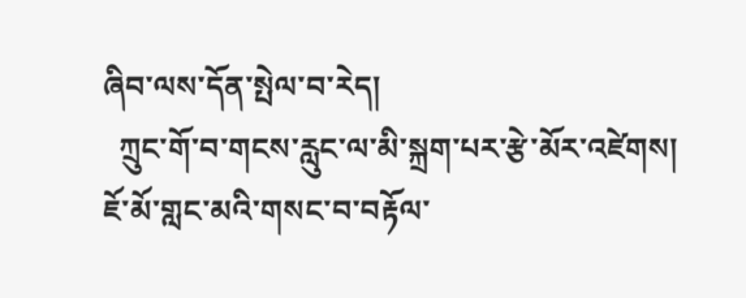ཞིབ་ལས་དོན་སྤེལ་བ་རེད།
  ཀྲུང་གོ་བ་གངས་རླུང་ལ་མི་སྐྲག་པར་རྩེ་མོར་འཛེགས། ཇོ་མོ་གླང་མའི་གསང་བ་བརྟོལ་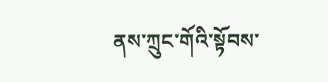ནས་ཀྲུང་གོའི་སྟོབས་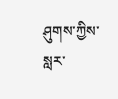ཤུགས་ཀྱིས་སླར་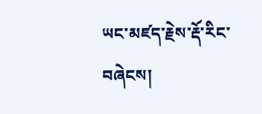ཡང་མཛད་རྗེས་རྡོ་རིང་བཞེངས།